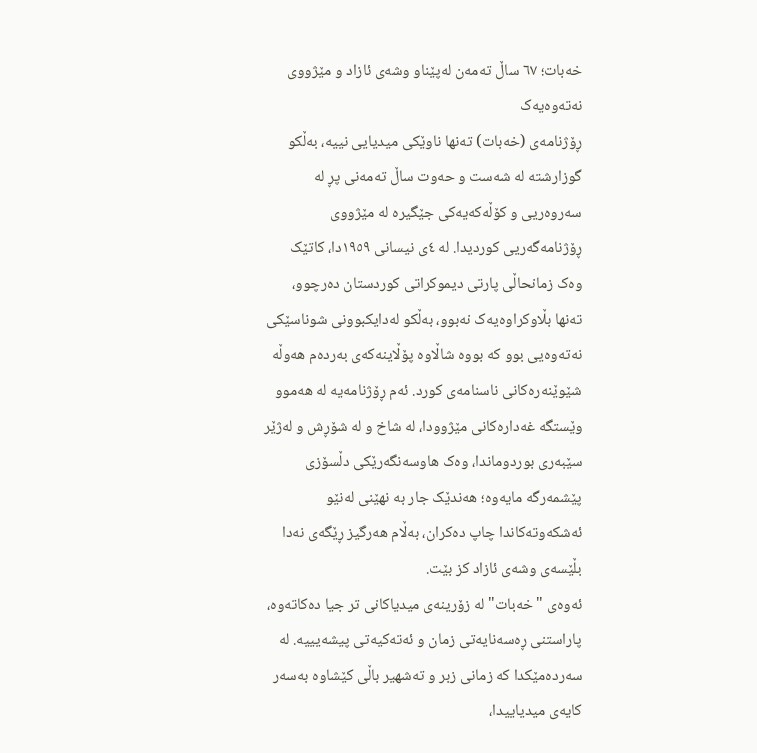خەبات؛ ٦٧ ساڵ تەمەن لەپێناو وشەی ئازاد و مێژووی نەتەوەیەک
ڕۆژنامەی (خەبات) تەنها ناوێکی میدیایی نییە، بەڵکو گوزارشتە لە شەست و حەوت ساڵ تەمەنی پڕ لە سەروەریی و کۆڵەکەیەکی جێگیرە لە مێژووی ڕۆژنامەگەریی کوردیدا. لە ٤ی نیسانی ١٩٥٩دا، کاتێک وەک زمانحاڵی پارتی دیموکراتی کوردستان دەرچوو، تەنها بڵاوکراوەیەک نەبوو، بەڵکو لەدایکبوونی شوناسێکی نەتەوەیی بوو کە بووە شاڵاوە پۆڵاینەکەی بەردەم هەوڵە شێوێنەرەکانی ناسنامەی کورد. ئەم ڕۆژنامەیە لە هەموو وێستگە غەدارەکانی مێژوودا، لە شاخ و لە شۆڕش و لەژێر سێبەری بوردوماندا، وەک هاوسەنگەرێکی دڵسۆزی پێشمەرگە مایەوە؛ هەندێک جار بە نهێنی لەنێو ئەشکەوتەکاندا چاپ دەکران، بەڵام هەرگیز ڕێگەی نەدا بڵێسەی وشەی ئازاد کز بێت.
ئەوەی "خەبات" لە زۆرینەی میدیاکانی تر جیا دەکاتەوە، پاراستنی ڕەسەنایەتی زمان و ئەتەکیەتی پیشەیییە. لە سەردەمێکدا کە زمانی زبر و تەشهیر باڵی کێشاوە بەسەر کایەی میدیاییدا،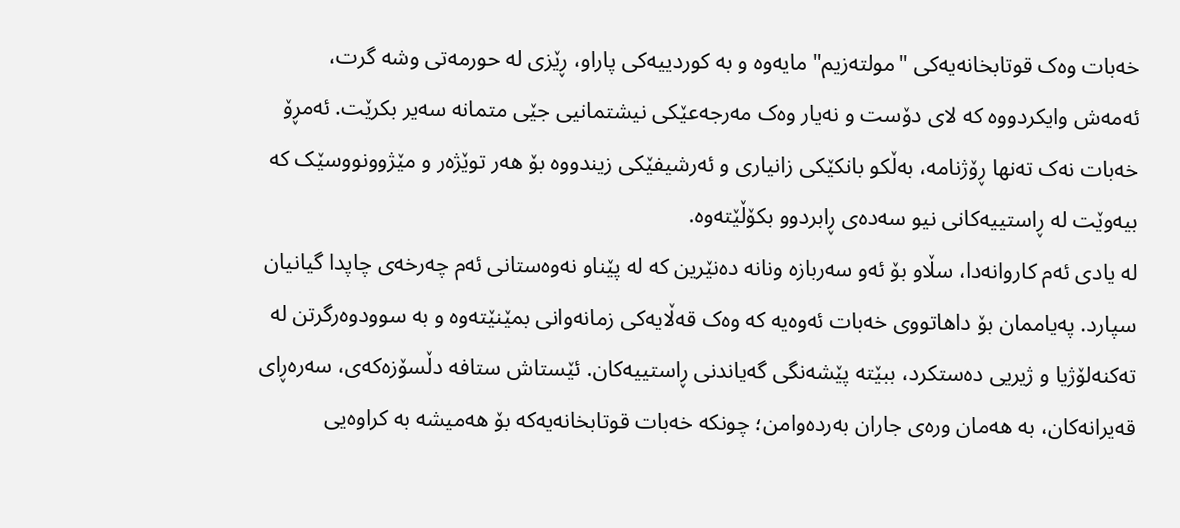خەبات وەک قوتابخانەیەکی "مولتەزیم" مایەوە و بە کوردییەکی پاراو، ڕێزی لە حورمەتی وشە گرت، ئەمەش وایکردووە کە لای دۆست و نەیار وەک مەرجەعێکی نیشتمانیی جێی متمانە سەیر بکرێت. ئەمڕۆ خەبات نەک تەنها ڕۆژنامە، بەڵکو بانکێکی زانیاری و ئەرشیفێکی زیندووە بۆ هەر توێژەر و مێژوونووسێک کە بیەوێت لە ڕاستییەکانی نیو سەدەی ڕابردوو بکۆڵێتەوە.
لە یادی ئەم کاروانەدا، سڵاو بۆ ئەو سەربازە ونانە دەنێرین کە لە پێناو نەوەستانی ئەم چەرخەی چاپدا گیانیان سپارد. پەیاممان بۆ داهاتووی خەبات ئەوەیە کە وەک قەڵایەکی زمانەوانی بمێنێتەوە و بە سوودوەرگرتن لە تەکنەلۆژیا و ژیریی دەستکرد، ببێتە پێشەنگی گەیاندنی ڕاستییەکان. ئێستاش ستافە دڵسۆزەکەی، سەرەڕای قەیرانەکان، بە هەمان ورەی جاران بەردەوامن؛ چونکە خەبات قوتابخانەیەکە بۆ هەمیشە بە کراوەیی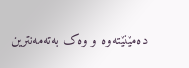دەمێنێتەوە و وەک بەتەمەنترین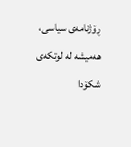ڕۆژنامەی سیاسی، هەمیشە لە لوتکەی شکۆدا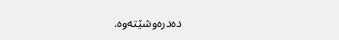دەدرەوشێتەوە.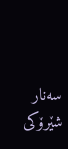سەنار شێرۆكی